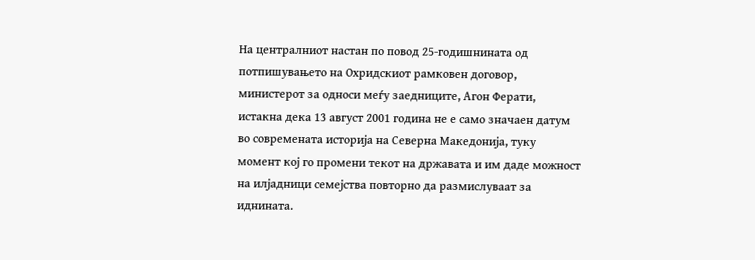На централниот настан по повод 25-годишнината од потпишувањето на Охридскиот рамковен договор, министерот за односи меѓу заедниците, Агон Ферати, истакна дека 13 август 2001 година не е само значаен датум во современата историја на Северна Македонија, туку момент кој го промени текот на државата и им даде можност на илјадници семејства повторно да размислуваат за иднината.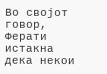Во својот говор, Ферати истакна дека некои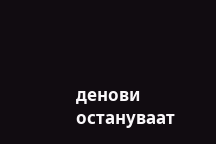денови остануваат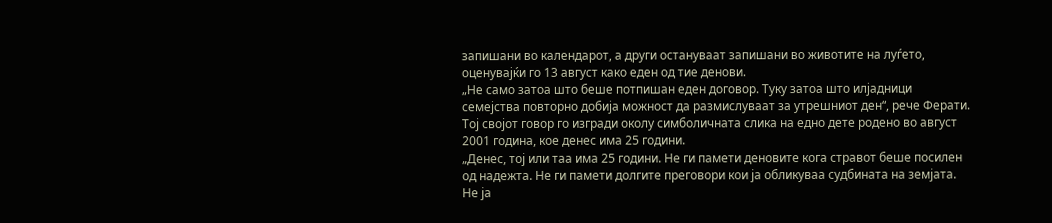запишани во календарот, а други остануваат запишани во животите на луѓето, оценувајќи го 13 август како еден од тие денови.
„Не само затоа што беше потпишан еден договор. Туку затоа што илјадници семејства повторно добија можност да размислуваат за утрешниот ден“, рече Ферати.
Тој својот говор го изгради околу симболичната слика на едно дете родено во август 2001 година, кое денес има 25 години.
„Денес, тој или таа има 25 години. Не ги памети деновите кога стравот беше посилен од надежта. Не ги памети долгите преговори кои ја обликуваа судбината на земјата. Не ја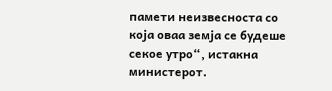памети неизвесноста со која оваа земја се будеше секое утро“, истакна министерот.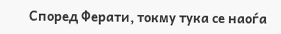Според Ферати, токму тука се наоѓа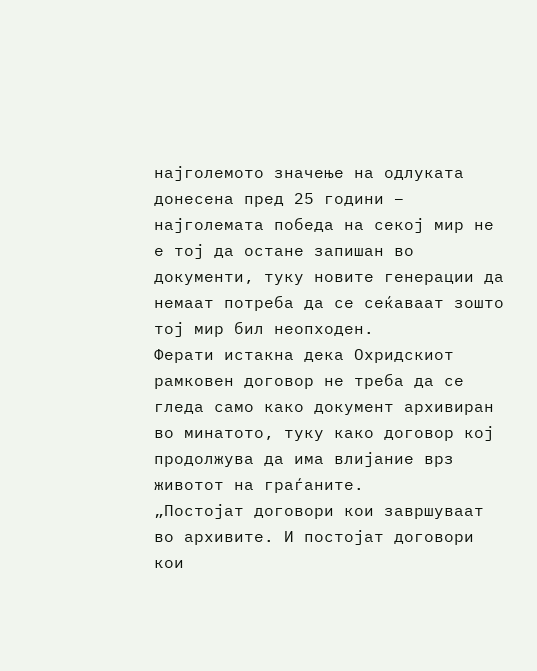најголемото значење на одлуката донесена пред 25 години – најголемата победа на секој мир не е тој да остане запишан во документи, туку новите генерации да немаат потреба да се сеќаваат зошто тој мир бил неопходен.
Ферати истакна дека Охридскиот рамковен договор не треба да се гледа само како документ архивиран во минатото, туку како договор кој продолжува да има влијание врз животот на граѓаните.
„Постојат договори кои завршуваат во архивите. И постојат договори кои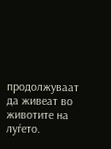продолжуваат да живеат во животите на луѓето.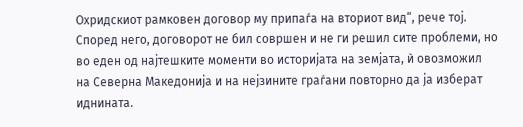Охридскиот рамковен договор му припаѓа на вториот вид“, рече тој.
Според него, договорот не бил совршен и не ги решил сите проблеми, но во еден од најтешките моменти во историјата на земјата, ѝ овозможил на Северна Македонија и на нејзините граѓани повторно да ја изберат иднината.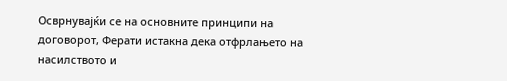Осврнувајќи се на основните принципи на договорот, Ферати истакна дека отфрлањето на насилството и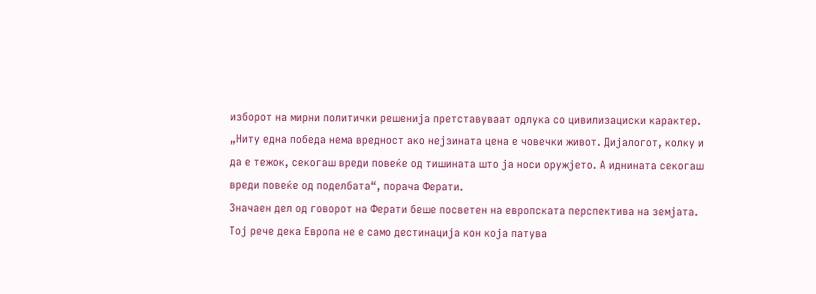изборот на мирни политички решенија претставуваат одлука со цивилизациски карактер.
„Ниту една победа нема вредност ако нејзината цена е човечки живот. Дијалогот, колку и да е тежок, секогаш вреди повеќе од тишината што ја носи оружјето. А иднината секогаш вреди повеќе од поделбата“, порача Ферати.
Значаен дел од говорот на Ферати беше посветен на европската перспектива на земјата. Тој рече дека Европа не е само дестинација кон која патува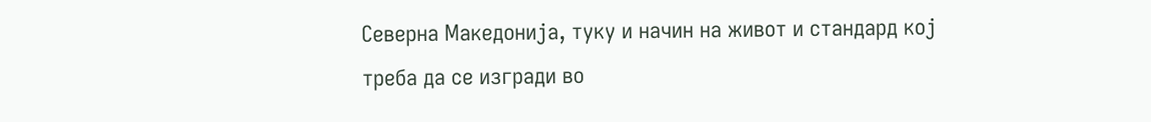Северна Македонија, туку и начин на живот и стандард кој треба да се изгради во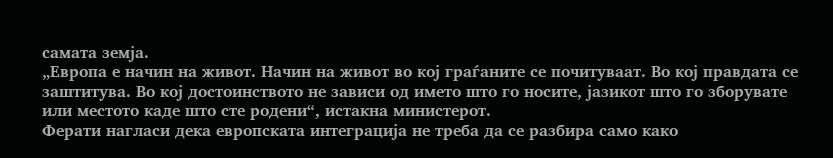самата земја.
„Европа е начин на живот. Начин на живот во кој граѓаните се почитуваат. Во кој правдата се заштитува. Во кој достоинството не зависи од името што го носите, јазикот што го зборувате или местото каде што сте родени“, истакна министерот.
Ферати нагласи дека европската интеграција не треба да се разбира само како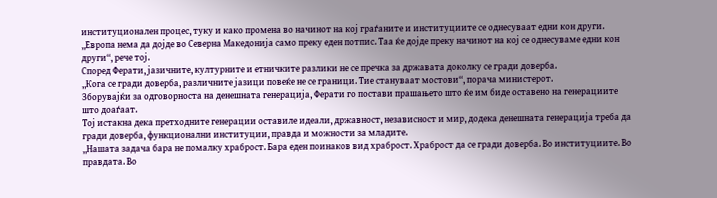институционален процес, туку и како промена во начинот на кој граѓаните и институциите се однесуваат едни кон други.
„Европа нема да дојде во Северна Македонија само преку еден потпис. Таа ќе дојде преку начинот на кој се однесуваме едни кон други“, рече тој.
Според Ферати, јазичните, културните и етничките разлики не се пречка за државата доколку се гради доверба.
„Кога се гради доверба, различните јазици повеќе не се граници. Тие стануваат мостови“, порача министерот.
Зборувајќи за одговорноста на денешната генерација, Ферати го постави прашањето што ќе им биде оставено на генерациите што доаѓаат.
Тој истакна дека претходните генерации оставиле идеали, државност, независност и мир, додека денешната генерација треба да гради доверба, функционални институции, правда и можности за младите.
„Нашата задача бара не помалку храброст. Бара еден поинаков вид храброст. Храброст да се гради доверба. Во институциите. Во правдата. Во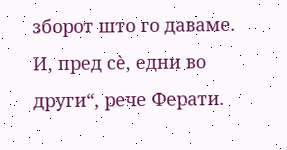зборот што го даваме. И, пред сè, едни во други“, рече Ферати.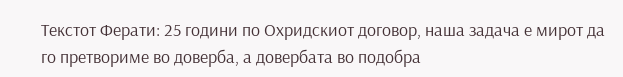Текстот Ферати: 25 години по Охридскиот договор, наша задача е мирот да го претвориме во доверба, а довербата во подобра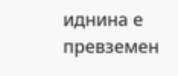иднина е превземен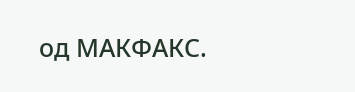од МАКФАКС.